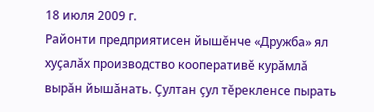18 июля 2009 г.
Районти предприятисен йышĕнче «Дружба» ял хуçалăх производство кооперативĕ курăмлă вырăн йышăнать. Çултан çул тĕрекленсе пырать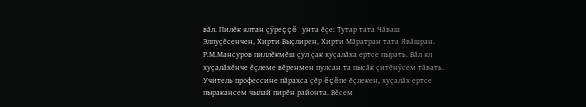вăл. Пилĕк ялтан çÿреççĕ унта ĕçе: Тутар тата Чăваш Элпуçĕсенчен, Хирти Выçлирен, Хирти Мăратран тата Явăшран. Р.М.Мансуров пиллĕкмĕш çул çак хуçалăха ертсе пырать. Вăл ял хуçалăхĕнче ĕçлеме вĕренмен пулсан та пысăк çитĕнÿсем тăвать. Учитель профессине пăрахса çĕр ĕçĕпе ĕçлекен, хуçалăх ертсе пыракансем чылай пирĕн районта. Вĕсем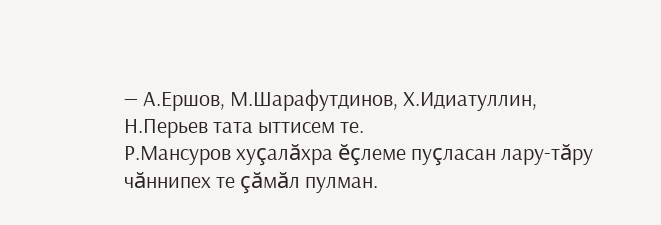— А.Ершов, М.Шарафутдинов, Х.Идиатуллин, Н.Перьев тата ыттисем те.
Р.Мансуров хуçалăхра ĕçлеме пуçласан лару-тăру чăннипех те çăмăл пулман.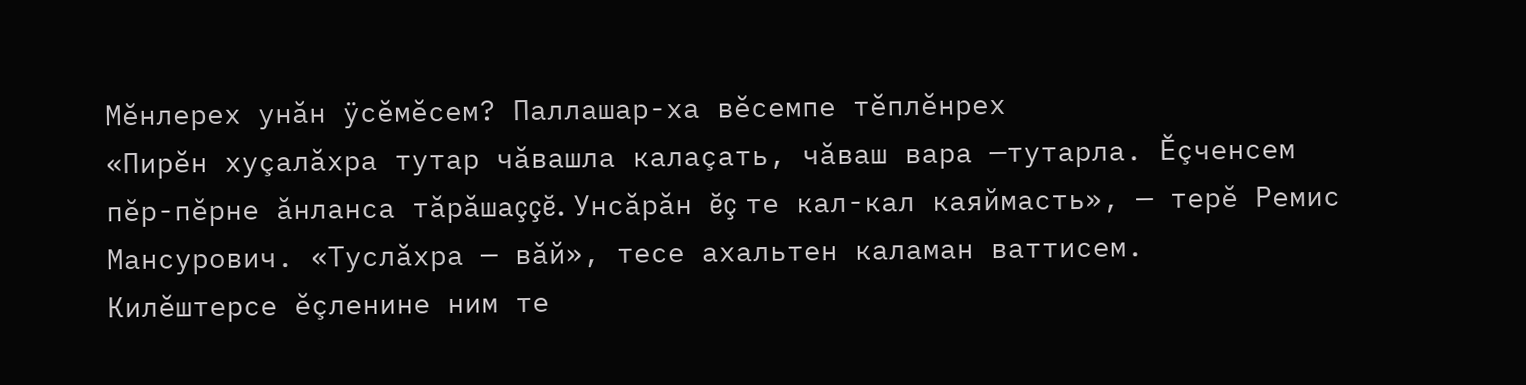Мĕнлерех унăн ÿсĕмĕсем? Паллашар-ха вĕсемпе тĕплĕнрех
«Пирĕн хуçалăхра тутар чăвашла калаçать, чăваш вара —тутарла. Ĕçченсем пĕр-пĕрне ăнланса тăрăшаççĕ. Унсăрăн ĕç те кал-кал каяймасть», — терĕ Ремис Мансурович. «Туслăхра — вăй», тесе ахальтен каламан ваттисем.
Килĕштерсе ĕçленине ним те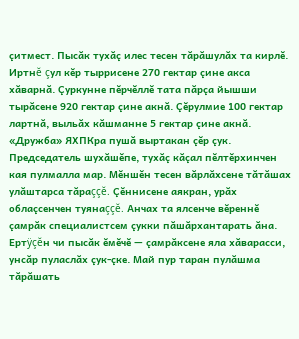çитмест. Пысăк тухăç илес тесен тăрăшулăх та кирлĕ. Иртнĕ çул кĕр тыррисене 270 гектар çине акса хăварнă. Çуркунне пĕрчĕллĕ тата пăрçа йышши тырăсене 920 гектар çине акнă. Çĕрулмие 100 гектар лартнă, выльăх кăшманне 5 гектар çине акнă. «Дружба» ЯХПКра пушă выртакан çĕр çук. Председатель шухăшĕпе, тухăç кăçал пĕлтĕрхинчен кая пулмалла мар. Мĕншĕн тесен вăрлăхсене тăтăшах улăштарса тăраççĕ. Çĕннисене аякран, урăх облаçсенчен туянаççĕ. Анчах та ялсенче вĕреннĕ çамрăк специалистсем çукки пăшăрхантарать ăна. Ертÿçĕн чи пысăк ĕмĕчĕ — çамрăксене яла хăварасси, унсăр пуласлăх çук-çке. Май пур таран пулăшма тăрăшать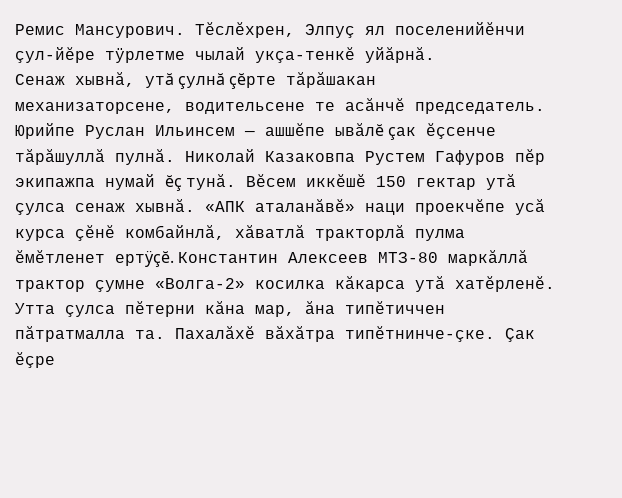Ремис Мансурович. Тĕслĕхрен, Элпуç ял поселенийĕнчи çул-йĕре тÿрлетме чылай укçа-тенкĕ уйăрнă.
Сенаж хывнă, утă çулнă çĕрте тăрăшакан механизаторсене, водительсене те асăнчĕ председатель. Юрийпе Руслан Ильинсем — ашшĕпе ывăлĕ çак ĕçсенче тăрăшуллă пулнă. Николай Казаковпа Рустем Гафуров пĕр экипажпа нумай ĕç тунă. Вĕсем иккĕшĕ 150 гектар утă çулса сенаж хывнă. «АПК аталанăвĕ» наци проекчĕпе усă курса çĕнĕ комбайнлă, хăватлă тракторлă пулма ĕмĕтленет ертÿçĕ. Константин Алексеев МТЗ-80 маркăллă трактор çумне «Волга-2» косилка кăкарса утă хатĕрленĕ. Утта çулса пĕтерни кăна мар, ăна типĕтиччен пăтратмалла та. Пахалăхĕ вăхăтра типĕтнинче-çке. Çак ĕçре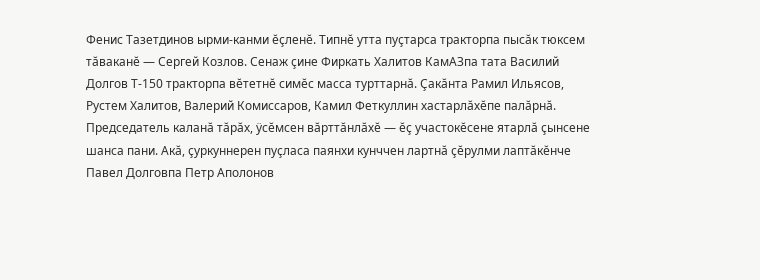Фенис Тазетдинов ырми-канми ĕçленĕ. Типнĕ утта пуçтарса тракторпа пысăк тюксем тăваканĕ — Сергей Козлов. Сенаж çине Фиркать Халитов КамАЗпа тата Василий Долгов Т-150 тракторпа вĕтетнĕ симĕс масса турттарнă. Çакăнта Рамил Ильясов, Рустем Халитов, Валерий Комиссаров, Камил Феткуллин хастарлăхĕпе палăрнă.
Председатель каланă тăрăх, ÿсĕмсен вăрттăнлăхĕ — ĕç участокĕсене ятарлă çынсене шанса пани. Акă, çуркуннерен пуçласа паянхи кунччен лартнă çĕрулми лаптăкĕнче Павел Долговпа Петр Аполонов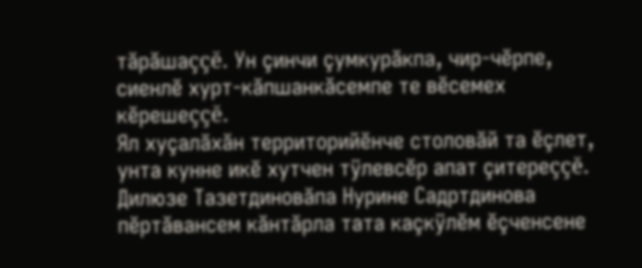тăрăшаççĕ. Ун çинчи çумкурăкпа, чир-чĕрпе, сиенлĕ хурт-кăпшанкăсемпе те вĕсемех кĕрешеççĕ.
Ял хуçалăхăн территорийĕнче столовăй та ĕçлет, унта кунне икĕ хутчен тÿлевсĕр апат çитереççĕ. Дилюзе Тазетдиновăпа Нурине Садртдинова пĕртăвансем кăнтăрла тата каçкÿлĕм ĕçченсене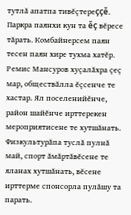тутлă апатпа тивĕçтереççĕ.
Паркра паянхи кун та ĕç вĕресе тăрать. Комбайнерсем паян тесен паян хире тухма хатĕр. Ремис Мансуров хуçалăхра çеç мар, обществăлла ĕçсенче те хастар. Ял поселенийĕнче, район шайĕнче ирттерекен мероприятисене те хутшăнать. Физкультурăпа туслă пулнă май, спорт ăмăртăвĕсене те яланах хутшăнать, вĕсене ирттерме спонсорла пулăшу та парать.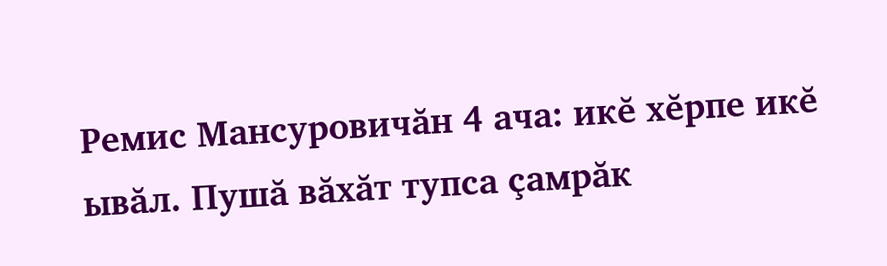Ремис Мансуровичăн 4 ача: икĕ хĕрпе икĕ ывăл. Пушă вăхăт тупса çамрăк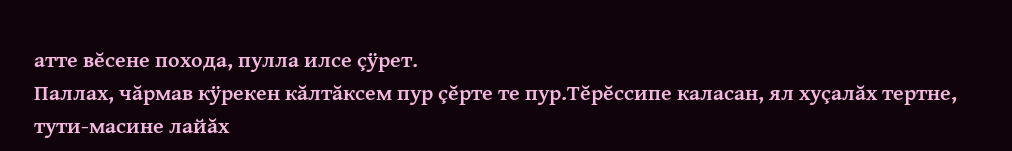атте вĕсене похода, пулла илсе çÿрет.
Паллах, чăрмав кÿрекен кăлтăксем пур çĕрте те пур.Тĕрĕссипе каласан, ял хуçалăх тертне, тути-масине лайăх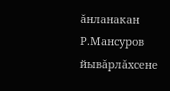ăнланакан Р.Мансуров йывăрлăхсене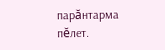парăнтарма пĕлет.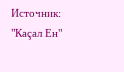Источник: "Каçал Ен"